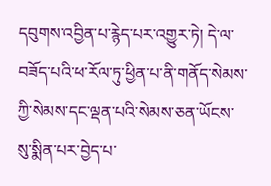དབུགས་འབྱིན་པ་རྙེད་པར་འགྱུར་ཏེ། དེ་ལ་བཟོད་པའི་ཕ་རོལ་ཏུ་ཕྱིན་པ་ནི་གནོད་སེམས་ཀྱི་སེམས་དང་ལྡན་པའི་སེམས་ཅན་ཡོངས་སུ་སྨིན་པར་བྱེད་པ་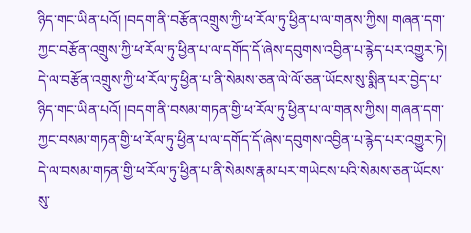ཉིད་གང་ཡིན་པའོ། །བདག་ནི་བརྩོན་འགྲུས་ཀྱི་ཕ་རོལ་ཏུ་ཕྱིན་པ་ལ་གནས་ཀྱིས། གཞན་དག་ཀྱང་བརྩོན་འགྲུས་ཀྱི་ཕ་རོལ་ཏུ་ཕྱིན་པ་ལ་དགོད་དོ་ཞེས་དབུགས་འབྱིན་པ་རྙེད་པར་འགྱུར་ཏེ། དེ་ལ་བརྩོན་འགྲུས་ཀྱི་ཕ་རོལ་ཏུ་ཕྱིན་པ་ནི་སེམས་ཅན་ལེ་ལོ་ཅན་ཡོངས་སུ་སྨིན་པར་བྱེད་པ་ཉིད་གང་ཡིན་པའོ། །བདག་ནི་བསམ་གཏན་གྱི་ཕ་རོལ་ཏུ་ཕྱིན་པ་ལ་གནས་ཀྱིས། གཞན་དག་ཀྱང་བསམ་གཏན་གྱི་ཕ་རོལ་ཏུ་ཕྱིན་པ་ལ་དགོད་དོ་ཞེས་དབུགས་འབྱིན་པ་རྙེད་པར་འགྱུར་ཏེ། དེ་ལ་བསམ་གཏན་གྱི་ཕ་རོལ་ཏུ་ཕྱིན་པ་ནི་སེམས་རྣམ་པར་གཡེངས་པའི་སེམས་ཅན་ཡོངས་སུ་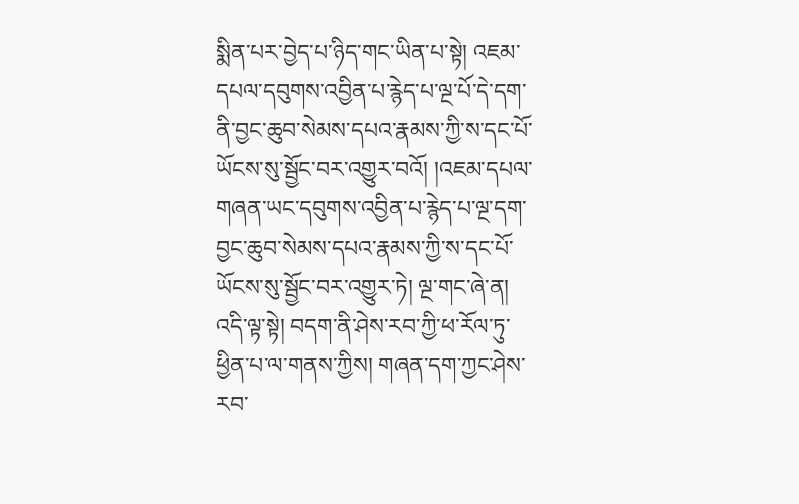སྨིན་པར་བྱེད་པ་ཉིད་གང་ཡིན་པ་སྟེ། འཇམ་དཔལ་དབུགས་འབྱིན་པ་རྙེད་པ་ལྔ་པོ་དེ་དག་ནི་བྱང་ཆུབ་སེམས་དཔའ་རྣམས་ཀྱི་ས་དང་པོ་ཡོངས་སུ་སྦྱོང་བར་འགྱུར་བའོ། །འཇམ་དཔལ་གཞན་ཡང་དབུགས་འབྱིན་པ་རྙེད་པ་ལྔ་དག་བྱང་ཆུབ་སེམས་དཔའ་རྣམས་ཀྱི་ས་དང་པོ་ཡོངས་སུ་སྦྱོང་བར་འགྱུར་ཏེ། ལྔ་གང་ཞེ་ན། འདི་ལྟ་སྟེ། བདག་ནི་ཤེས་རབ་ཀྱི་ཕ་རོལ་ཏུ་ཕྱིན་པ་ལ་གནས་ཀྱིས། གཞན་དག་ཀྱང་ཤེས་རབ་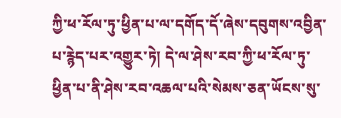ཀྱི་ཕ་རོལ་ཏུ་ཕྱིན་པ་ལ་དགོད་དོ་ཞེས་དབུགས་འབྱིན་པ་རྙེད་པར་འགྱུར་ཏེ། དེ་ལ་ཤེས་རབ་ཀྱི་ཕ་རོལ་ཏུ་ཕྱིན་པ་ནི་ཤེས་རབ་འཆལ་པའི་སེམས་ཅན་ཡོངས་སུ་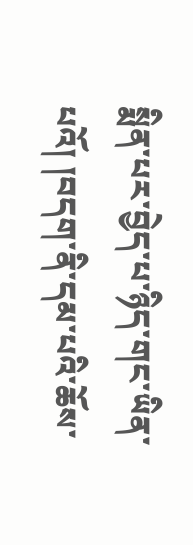སྨིན་པར་བྱེད་པ་ཉིད་གང་ཡིན་པའོ། །བདག་ནི་དམ་པའི་ཆོས་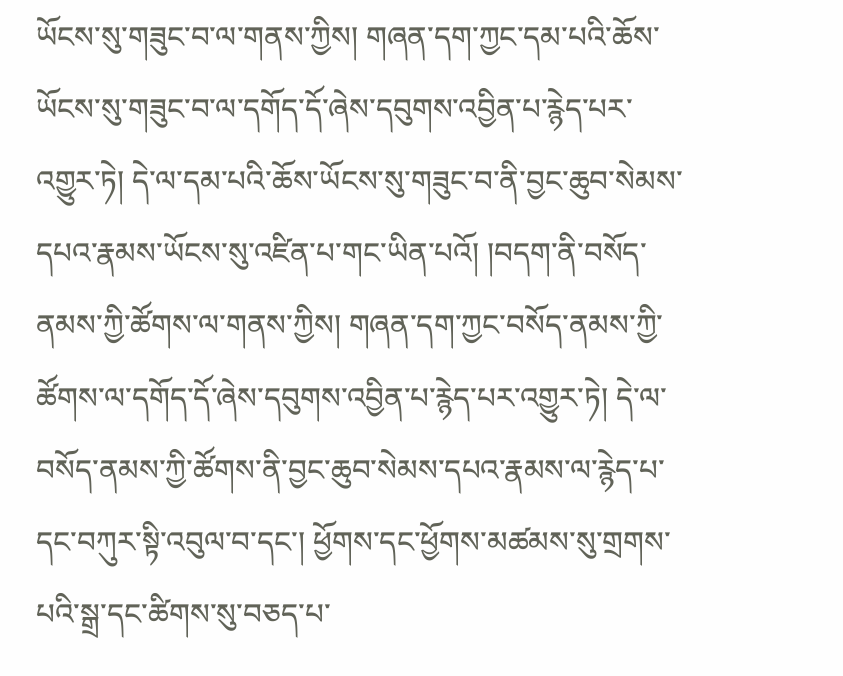ཡོངས་སུ་གཟུང་བ་ལ་གནས་ཀྱིས། གཞན་དག་ཀྱང་དམ་པའི་ཆོས་ཡོངས་སུ་གཟུང་བ་ལ་དགོད་དོ་ཞེས་དབུགས་འབྱིན་པ་རྙེད་པར་འགྱུར་ཏེ། དེ་ལ་དམ་པའི་ཆོས་ཡོངས་སུ་གཟུང་བ་ནི་བྱང་ཆུབ་སེམས་དཔའ་རྣམས་ཡོངས་སུ་འཛིན་པ་གང་ཡིན་པའོ། །བདག་ནི་བསོད་ནམས་ཀྱི་ཚོགས་ལ་གནས་ཀྱིས། གཞན་དག་ཀྱང་བསོད་ནམས་ཀྱི་ཚོགས་ལ་དགོད་དོ་ཞེས་དབུགས་འབྱིན་པ་རྙེད་པར་འགྱུར་ཏེ། དེ་ལ་བསོད་ནམས་ཀྱི་ཚོགས་ནི་བྱང་ཆུབ་སེམས་དཔའ་རྣམས་ལ་རྙེད་པ་དང་བཀུར་སྟི་འབུལ་བ་དང་། ཕྱོགས་དང་ཕྱོགས་མཚམས་སུ་གྲགས་པའི་སྒྲ་དང་ཚིགས་སུ་བཅད་པ་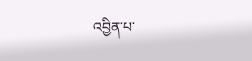འབྱིན་པ་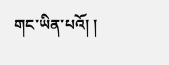གང་ཡིན་པའོ། །